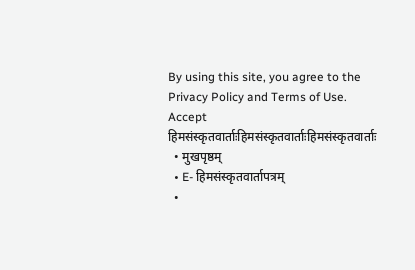By using this site, you agree to the Privacy Policy and Terms of Use.
Accept
हिमसंस्कृतवार्ताःहिमसंस्कृतवार्ताःहिमसंस्कृतवार्ताः
  • मुखपृष्ठम्
  • E- हिमसंस्कृतवार्तापत्रम्
  •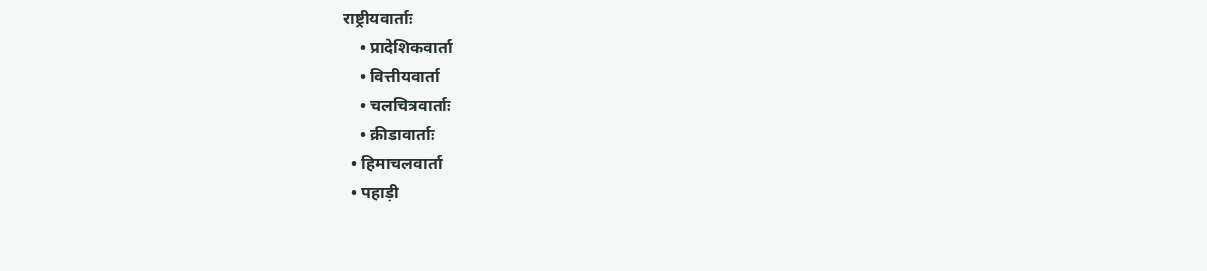राष्ट्रीयवार्ताः
    • प्रादेशिकवार्ता
    • वित्तीयवार्ता
    • चलचित्रवार्ताः
    • क्रीडावार्ताः
  • हिमाचलवार्ता
  • पहाड़ी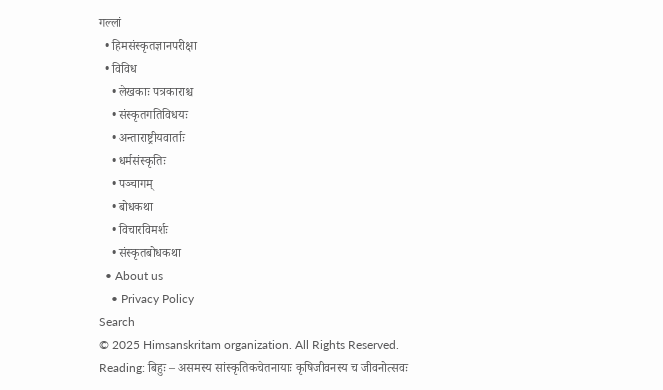गल्लां
  • हिमसंस्कृतज्ञानपरीक्षा
  • विविध
    • लेखकाः पत्रकाराश्च
    • संस्कृतगतिविधयः
    • अन्ताराष्ट्रीयवार्ताः
    • धर्मसंस्कृतिः
    • पञ्चागम्
    • बोधकथा
    • विचारविमर्शः
    • संस्कृतबोधकथा
  • About us
    • Privacy Policy
Search
© 2025 Himsanskritam organization. All Rights Reserved.
Reading: बिहुः – असमस्य सांस्कृतिकचेतनायाः कृषिजीवनस्य च जीवनोत्सवः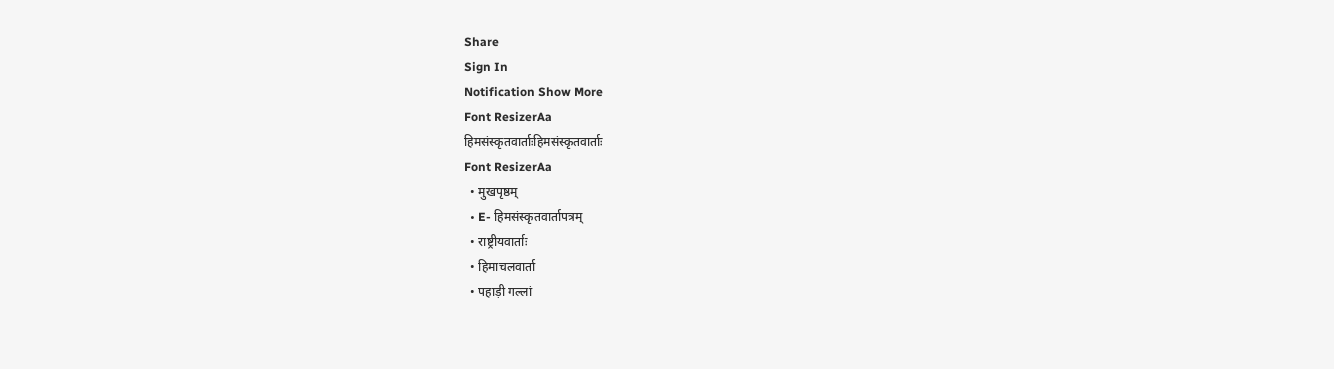Share
Sign In
Notification Show More
Font ResizerAa
हिमसंस्कृतवार्ताःहिमसंस्कृतवार्ताः
Font ResizerAa
  • मुखपृष्ठम्
  • E- हिमसंस्कृतवार्तापत्रम्
  • राष्ट्रीयवार्ताः
  • हिमाचलवार्ता
  • पहाड़ी गल्लां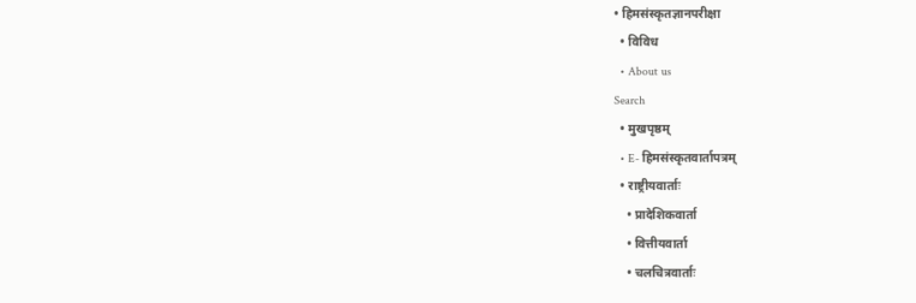• हिमसंस्कृतज्ञानपरीक्षा
  • विविध
  • About us
Search
  • मुखपृष्ठम्
  • E- हिमसंस्कृतवार्तापत्रम्
  • राष्ट्रीयवार्ताः
    • प्रादेशिकवार्ता
    • वित्तीयवार्ता
    • चलचित्रवार्ताः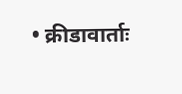• क्रीडावार्ताः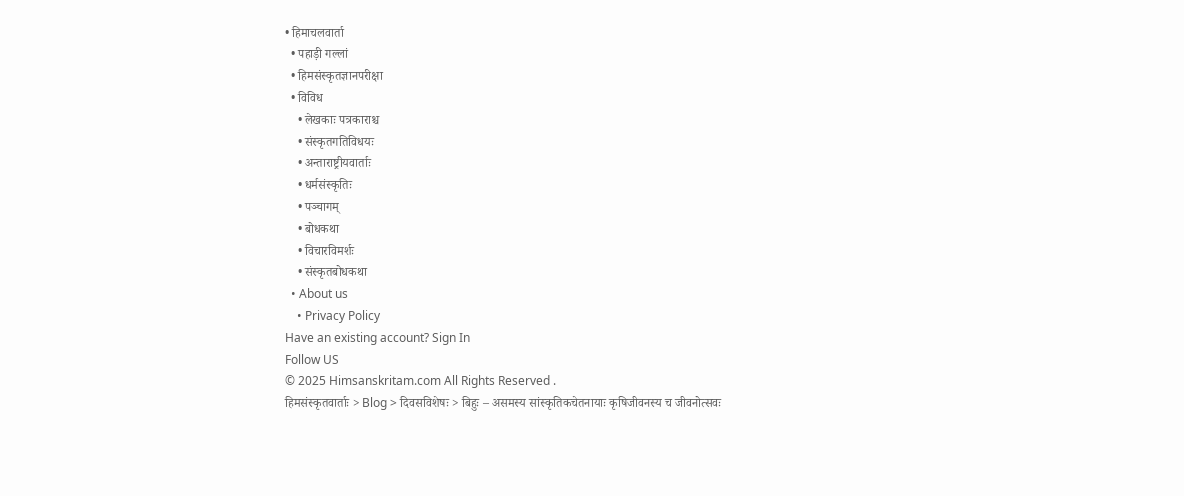• हिमाचलवार्ता
  • पहाड़ी गल्लां
  • हिमसंस्कृतज्ञानपरीक्षा
  • विविध
    • लेखकाः पत्रकाराश्च
    • संस्कृतगतिविधयः
    • अन्ताराष्ट्रीयवार्ताः
    • धर्मसंस्कृतिः
    • पञ्चागम्
    • बोधकथा
    • विचारविमर्शः
    • संस्कृतबोधकथा
  • About us
    • Privacy Policy
Have an existing account? Sign In
Follow US
© 2025 Himsanskritam.com All Rights Reserved .
हिमसंस्कृतवार्ताः > Blog > दिवसविशेषः > बिहुः – असमस्य सांस्कृतिकचेतनायाः कृषिजीवनस्य च जीवनोत्सवः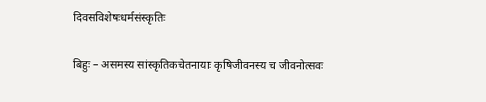दिवसविशेषःधर्मसंस्कृतिः

बिहुः – असमस्य सांस्कृतिकचेतनायाः कृषिजीवनस्य च जीवनोत्सवः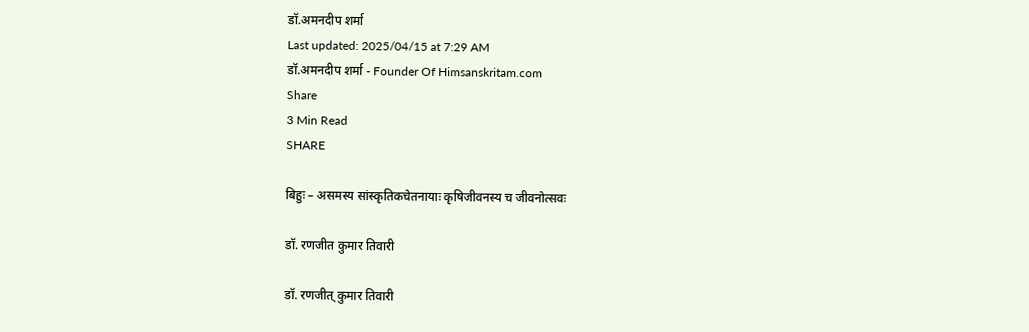डॉ.अमनदीप शर्मा
Last updated: 2025/04/15 at 7:29 AM
डॉ.अमनदीप शर्मा - Founder Of Himsanskritam.com
Share
3 Min Read
SHARE

बिहुः – असमस्य सांस्कृतिकचेतनायाः कृषिजीवनस्य च जीवनोत्सवः

डॉ. रणजीत कुमार तिवारी

डॉ. रणजीत् कुमार तिवारी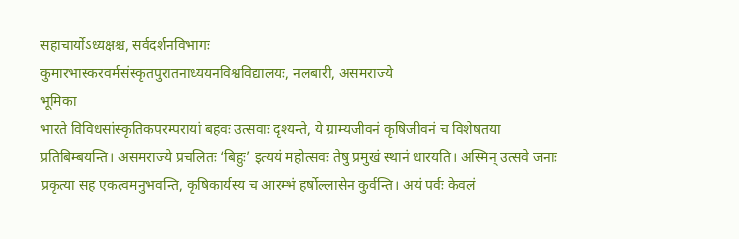सहाचार्योऽध्यक्षश्च, सर्वदर्शनविभागः
कुमारभास्करवर्मसंस्कृतपुरातनाध्ययनविश्वविद्यालयः, नलबारी, असमराज्ये
भूमिका
भारते विविधसांस्कृतिकपरम्परायां बहवः उत्सवाः दृश्यन्ते, ये ग्राम्यजीवनं कृषिजीवनं च विशेषतया प्रतिबिम्बयन्ति। असमराज्ये प्रचलितः ‘बिहुः’ इत्ययं महोत्सवः तेषु प्रमुखं स्थानं धारयति। अस्मिन् उत्सवे जनाः प्रकृत्या सह एकत्वमनुभवन्ति, कृषिकार्यस्य च आरम्भं हर्षोल्लासेन कुर्वन्ति। अयं पर्वः केवलं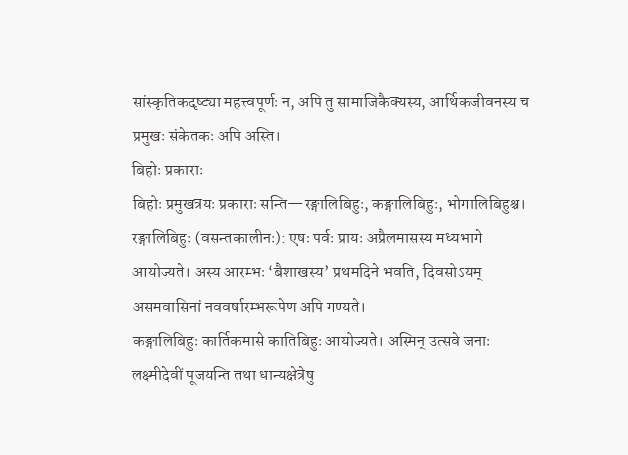सांस्कृतिकदृष्ट्या महत्त्वपूर्णः न, अपि तु सामाजिकैक्यस्य, आर्थिकजीवनस्य च प्रमुखः संकेतकः अपि अस्ति।
बिहोः प्रकाराः
बिहोः प्रमुखत्रयः प्रकाराः सन्ति—रङ्गालिबिहुः, कङ्गालिबिहुः, भोगालिबिहुश्च।
रङ्गालिबिहुः (वसन्तकालीनः): एषः पर्वः प्रायः अप्रैलमासस्य मध्यभागे आयोज्यते। अस्य आरम्भः ‘बैशाखस्य’ प्रथमदिने भवति, दिवसोऽयम् असमवासिनां नववर्षारम्भरूपेण अपि गण्यते।
कङ्गालिबिहुः कार्तिकमासे कातिबिहुः आयोज्यते। अस्मिन् उत्सवे जनाः लक्ष्मीदेवीं पूजयन्ति तथा धान्यक्षेत्रेषु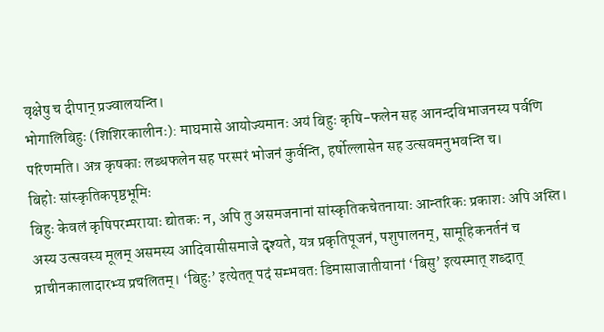वृक्षेषु च दीपान् प्रज्वालयन्ति।
भोगालिबिहुः (शिशिरकालीनः): माघमासे आयोज्यमानः अयं बिहुः कृषि-फलेन सह आनन्दविभाजनस्य पर्वणि परिणमति। अत्र कृषकाः लब्धफलेन सह परस्परं भोजनं कुर्वन्ति, हर्षोल्लासेन सह उत्सवमनुभवन्ति च।
बिहोः सांस्कृतिकपृष्ठभूमिः
बिहुः केवलं कृषिपरम्परायाः द्योतकः न, अपि तु असमजनानां सांस्कृतिकचेतनायाः आन्तरिकः प्रकाशः अपि अस्ति। अस्य उत्सवस्य मूलम् असमस्य आदिवासीसमाजे दृश्यते, यत्र प्रकृतिपूजनं, पशुपालनम्, सामूहिकनर्तनं च प्राचीनकालादारभ्य प्रचलितम्। ‘बिहुः’ इत्येतत् पदं सम्भवतः डिमासाजातीयानां ‘बिसु’ इत्यस्मात् शब्दात्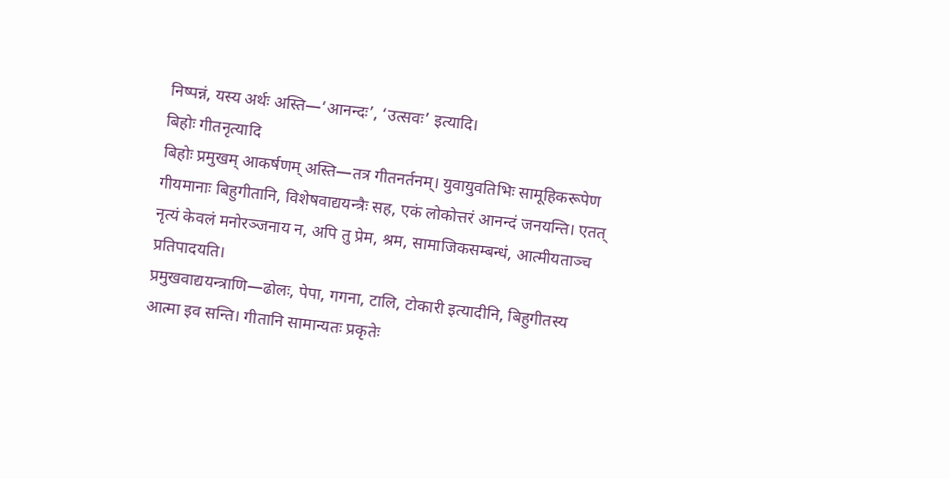निष्पन्नं, यस्य अर्थः अस्ति—‘आनन्दः’, ‘उत्सवः’ इत्यादि।
बिहोः गीतनृत्यादि
बिहोः प्रमुखम् आकर्षणम् अस्ति—तत्र गीतनर्तनम्। युवायुवतिभिः सामूहिकरूपेण गीयमानाः बिहुगीतानि, विशेषवाद्ययन्त्रैः सह, एकं लोकोत्तरं आनन्दं जनयन्ति। एतत् नृत्यं केवलं मनोरञ्जनाय न, अपि तु प्रेम, श्रम, सामाजिकसम्बन्धं, आत्मीयताञ्च प्रतिपादयति।
प्रमुखवाद्ययन्त्राणि—ढोलः, पेपा, गगना, टालि, टोकारी इत्यादीनि, बिहुगीतस्य आत्मा इव सन्ति। गीतानि सामान्यतः प्रकृतेः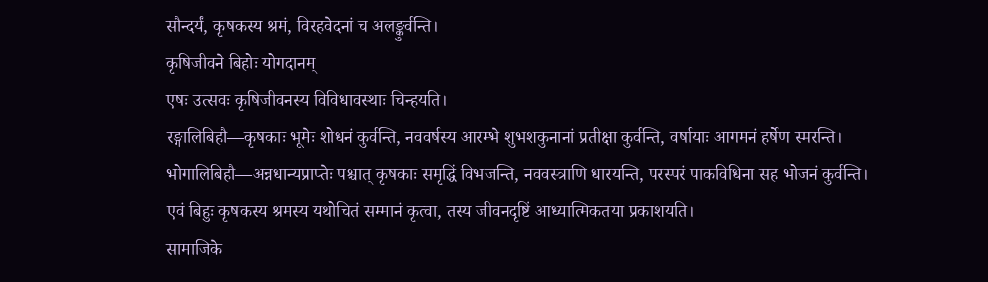सौन्दर्यं, कृषकस्य श्रमं, विरहवेदनां च अलङ्कुर्वन्ति।
कृषिजीवने बिहोः योगदानम्
एषः उत्सवः कृषिजीवनस्य विविधावस्थाः चिन्हयति।
रङ्गालिबिहौ—कृषकाः भूमेः शोधनं कुर्वन्ति, नववर्षस्य आरम्भे शुभशकुनानां प्रतीक्षा कुर्वन्ति, वर्षायाः आगमनं हर्षेण स्मरन्ति।
भोगालिबिहौ—अन्नधान्यप्राप्तेः पश्चात् कृषकाः समृद्धिं विभजन्ति, नववस्त्राणि धारयन्ति, परस्परं पाकविधिना सह भोजनं कुर्वन्ति।
एवं बिहुः कृषकस्य श्रमस्य यथोचितं सम्मानं कृत्वा, तस्य जीवनदृष्टिं आध्यात्मिकतया प्रकाशयति।
सामाजिके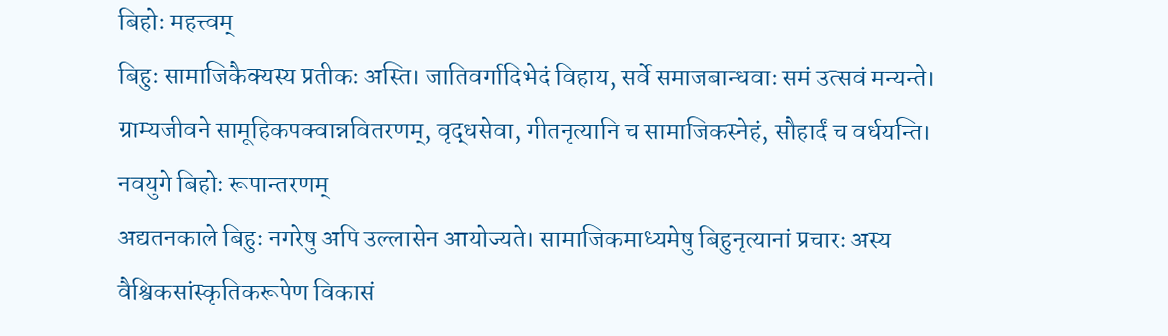बिहोः महत्त्वम्
बिहुः सामाजिकैक्यस्य प्रतीकः अस्ति। जातिवर्गादिभेदं विहाय, सर्वे समाजबान्धवाः समं उत्सवं मन्यन्ते। ग्राम्यजीवने सामूहिकपक्वान्नवितरणम्, वृद्धसेवा, गीतनृत्यानि च सामाजिकस्नेहं, सौहार्दं च वर्धयन्ति।
नवयुगे बिहोः रूपान्तरणम्
अद्यतनकाले बिहुः नगरेषु अपि उल्लासेन आयोज्यते। सामाजिकमाध्यमेषु बिहुनृत्यानां प्रचारः अस्य वैश्विकसांस्कृतिकरूपेण विकासं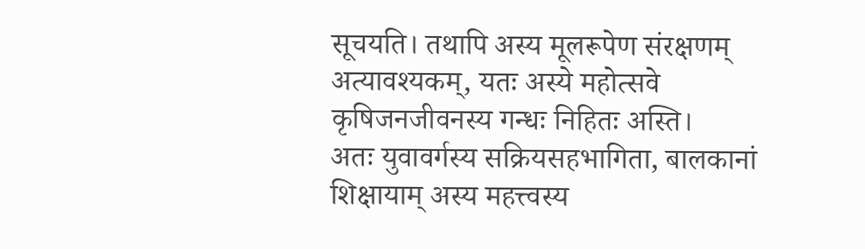सूचयति। तथापि अस्य मूलरूपेण संरक्षणम् अत्यावश्यकम्, यतः अस्ये महोत्सवे कृषिजनजीवनस्य गन्धः निहितः अस्ति।
अतः युवावर्गस्य सक्रियसहभागिता, बालकानां शिक्षायाम् अस्य महत्त्वस्य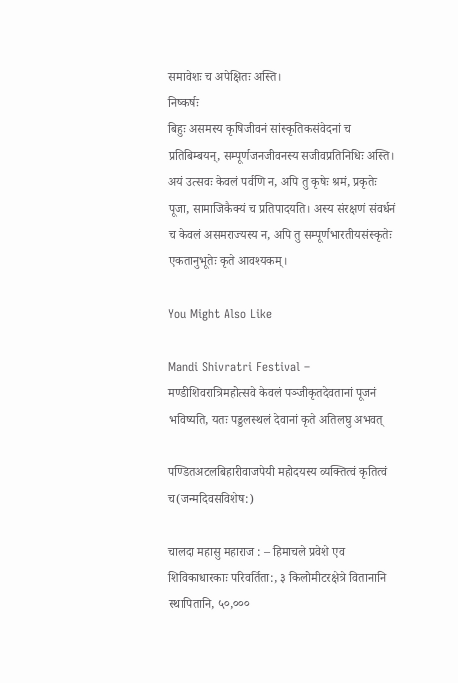समावेशः च अपेक्षितः अस्ति।
निष्कर्षः
बिहुः असमस्य कृषिजीवनं सांस्कृतिकसंवेदनां च प्रतिबिम्बयन्, सम्पूर्णजनजीवनस्य सजीवप्रतिनिधिः अस्ति। अयं उत्सवः केवलं पर्वणि न, अपि तु कृषेः श्रमं, प्रकृतेः पूजा, सामाजिकैक्यं च प्रतिपादयति। अस्य संरक्षणं संवर्धनं च केवलं असमराज्यस्य न, अपि तु सम्पूर्णभारतीयसंस्कृतेः एकतानुभूतेः कृते आवश्यकम्।

You Might Also Like

Mandi Shivratri Festival – मण्डीशिवरात्रिमहोत्सवे केवलं पञ्जीकृतदेवतानां पूजनं भविष्यति, यतः पड्डलस्थलं देवानां कृते अतिलघु अभवत्

पण्डितअटलबिहारीवाजपेयी महोदयस्य व्यक्तित्वं कृतित्वं च(जन्मदिवसविशेष:)

चालदा महासु महाराज : – हिमाचले प्रवेशे एव शिविकाधारकाः परिवर्तिता:, ३ किलोमीटरक्षेत्रे वितानानि स्थापितानि, ५०,०००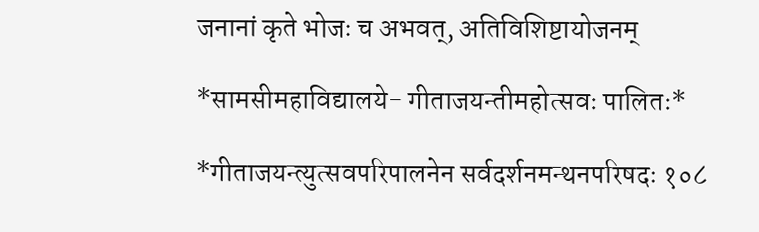जनानां कृते भोजः च अभवत्, अतिविशिष्टायोजनम्

*सामसीमहाविद्यालये- गीताजयन्तीमहोत्सवः पालितः*

*गीताजयन्त्युत्सवपरिपालनेन सर्वदर्शनमन्थनपरिषदः १०८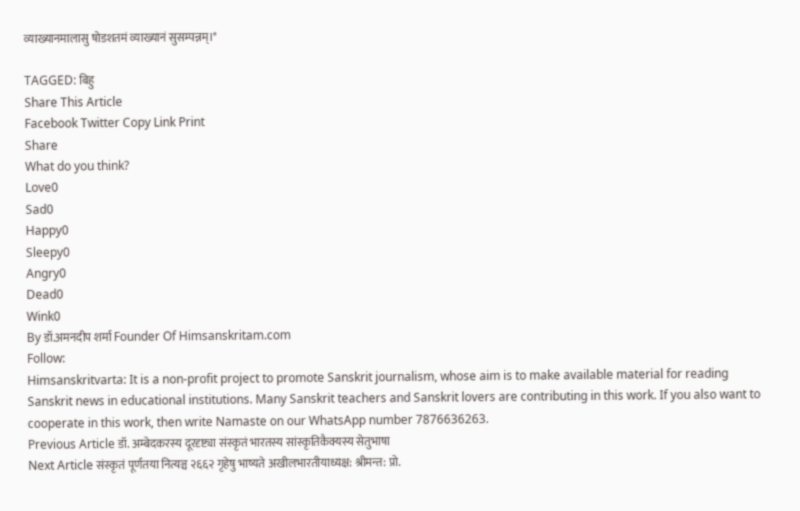व्याख्यानमालासु षोडशतमं व्याख्यानं सुसम्पन्नम्।*

TAGGED: बिहु
Share This Article
Facebook Twitter Copy Link Print
Share
What do you think?
Love0
Sad0
Happy0
Sleepy0
Angry0
Dead0
Wink0
By डॉ.अमनदीप शर्मा Founder Of Himsanskritam.com
Follow:
Himsanskritvarta: It is a non-profit project to promote Sanskrit journalism, whose aim is to make available material for reading Sanskrit news in educational institutions. Many Sanskrit teachers and Sanskrit lovers are contributing in this work. If you also want to cooperate in this work, then write Namaste on our WhatsApp number 7876636263.
Previous Article डॉ. अम्बेदकरस्य दूरदृष्ट्या संस्कृतं भारतस्य सांस्कृतिकैक्यस्य सेतुभाषा
Next Article संस्कृतं पूर्णतया नित्यञ्च २६६२ गृहेषु भाष्यते अखीलभारतीयाध्यक्ष: श्रीमन्त: प्रो.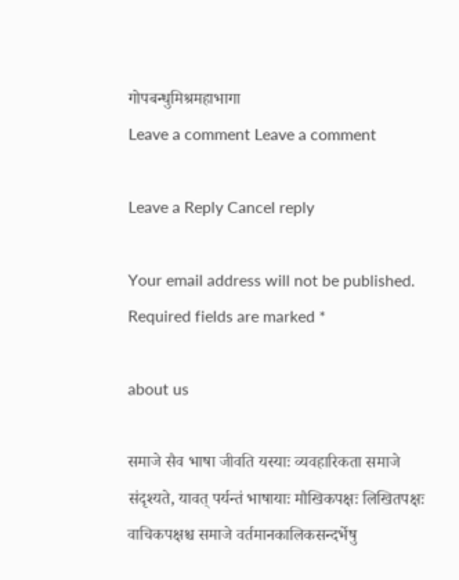गोपबन्धुमिश्रमहाभागा
Leave a comment Leave a comment

Leave a Reply Cancel reply

Your email address will not be published. Required fields are marked *

about us

समाजे सैव भाषा जीवति यस्याः व्यवहारिकता समाजे संदृश्यते, यावत् पर्यन्तं भाषायाः मौखिकपक्षः लिखितपक्षः वाचिकपक्षश्च समाजे वर्तमानकालिकसन्दर्भेषु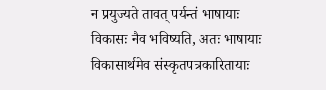न प्रयुज्यते तावत् पर्यन्तं भाषायाः विकासः नैव भविष्यति, अतः भाषायाः विकासार्थमेव संस्कृतपत्रकारितायाः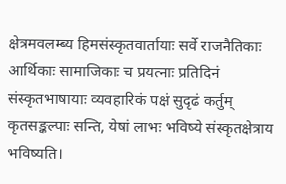क्षेत्रमवलम्ब्य हिमसंस्कृतवार्तायाः सर्वे राजनैतिकाः आर्थिकाः सामाजिकाः च प्रयत्नाः प्रतिदिनं संस्कृतभाषायाः व्यवहारिकं पक्षं सुदृढं कर्तुम् कृतसङ्कल्पाः सन्ति, येषां लाभः भविष्ये संस्कृतक्षेत्राय भविष्यति।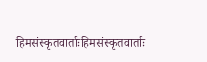हिमसंस्कृतवार्ताःहिमसंस्कृतवार्ताः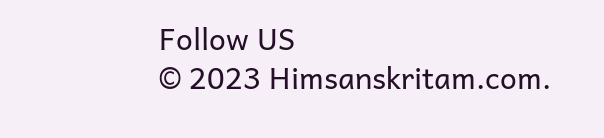Follow US
© 2023 Himsanskritam.com.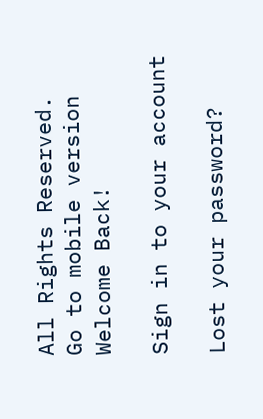All Rights Reserved.
Go to mobile version
Welcome Back!

Sign in to your account

Lost your password?